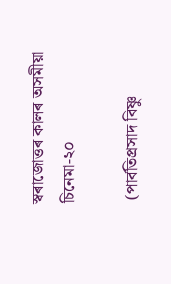স্বৰাজোত্তৰ কালৰ অসমীয়া চিনেমা-২০

 (পাৰ্বতিপ্ৰসাদ বিষ্ণু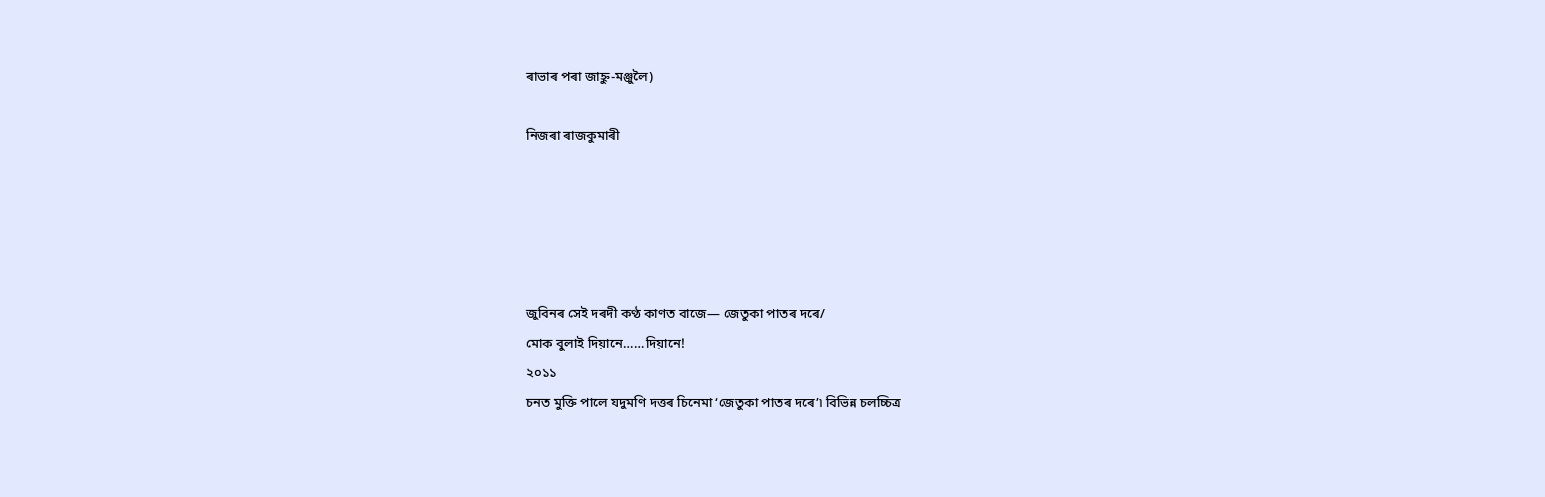ৰাভাৰ পৰা জাহ্নু-মঞ্জুলৈ)

নিজৰা ৰাজকুমাৰী





জুবিনৰ সেই দৰদী কণ্ঠ কাণত বাজে— জেতুকা পাতৰ দৰে/
মোক বুলাই দিয়ানে……দিয়ানে!
২০১১
চনত মুক্তি পালে যদুমণি দত্তৰ চিনেমা ‘জেতুকা পাতৰ দৰে’৷ বিভিন্ন চলচ্চিত্ৰ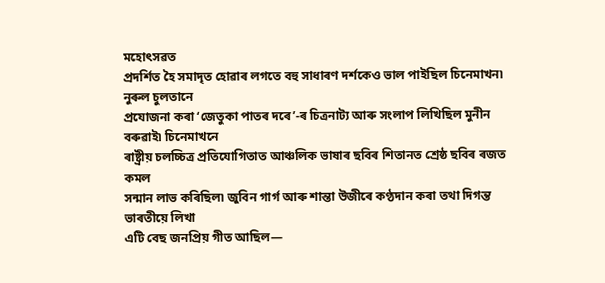মহোৎসৱত
প্ৰদৰ্শিত হৈ সমাদৃত হোৱাৰ লগতে বহু সাধাৰণ দৰ্শকেও ভাল পাইছিল চিনেমাখন৷ নুৰুল চুলতানে
প্ৰযোজনা কৰা ‘জেতুকা পাতৰ দৰে’-ৰ চিত্ৰনাট্য আৰু সংলাপ লিখিছিল মুনীন বৰুৱাই৷ চিনেমাখনে
ৰাষ্ট্ৰীয় চলচ্চিত্ৰ প্ৰতিযোগিতাত আঞ্চলিক ভাষাৰ ছবিৰ শিতানত শ্ৰেষ্ঠ ছবিৰ ৰজত কমল
সন্মান লাভ কৰিছিল৷ জুবিন গাৰ্গ আৰু শান্তা উজীৰে কণ্ঠদান কৰা তথা দিগন্ত ভাৰতীয়ে লিখা
এটি বেছ জনপ্ৰিয় গীত আছিল—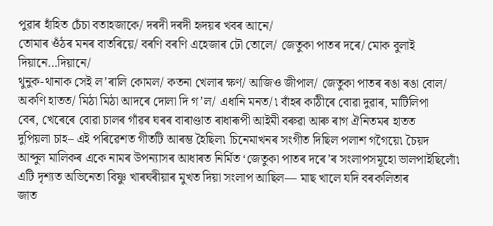পুৱাৰ হাঁহিত চেঁচা বতাহজাকে/ দৰদী দৰদী হৃদয়ৰ খবৰ আনে/
তোমাৰ ওঁঠৰ মনৰ বাতৰিয়ে/ বৰণি বৰণি এহেজাৰ ঢৌ তোলে/ জেতুকা পাতৰ দৰে/ মোক বুলাই দিয়ানে…দিয়ানে/
থুনুক-থানাক সেই ল’ৰালি কোমল/ কতনা খেলাৰ ক্ষণ/ আজিও জীপাল/ জেতুকা পাতৰ ৰঙা ৰঙা বোল/
অকণি হাতত/ মিঠা মিঠা আদৰে দোলা দি গ’ল/ এধানি মনত/৷ বাঁহৰ কাঠীৰে বোৱা দুৱাৰ, মাটিলিপা
বেৰ, খেৰেৰে বোৱা চালৰ গাঁৱৰ ঘৰৰ বাৰাণ্ডাত ৰাধাৰূপী আইমী বৰুৱা আৰু ৰাগ ঐনিতমৰ হাতত
দুপিয়লা চাহ– এই পৰিৱেশত গীতটি আৰম্ভ হৈছিল৷ চিনেমাখনৰ সংগীত দিছিল পলাশ গগৈয়ে৷ চৈয়দ
আব্দুল মালিকৰ একে নামৰ উপন্যাসৰ আধাৰত নিৰ্মিত ‘জেতুকা পাতৰ দৰে’ৰ সংলাপসমূহো ভালপাইছিলোঁ৷
এটি দৃশ্যত অভিনেতা বিষ্ণু খাৰঘৰীয়াৰ মুখত দিয়া সংলাপ আছিল— মাছ খালে যদি বৰকলিতাৰ
জাত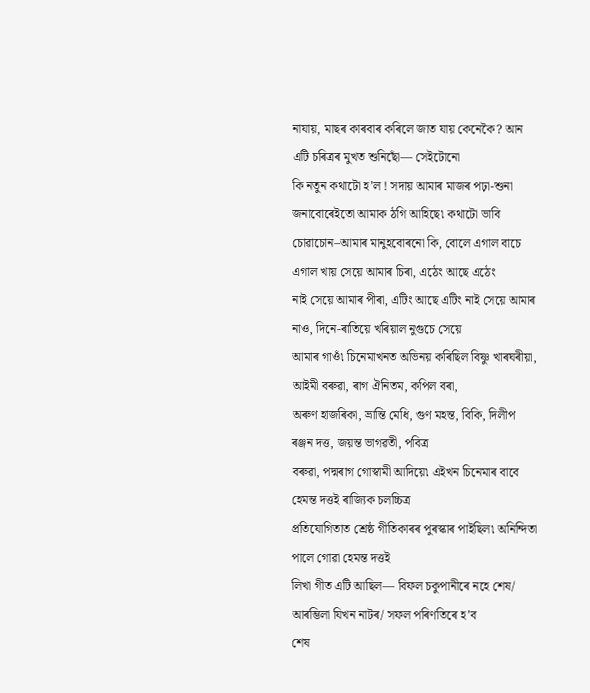নাযায়, মাছৰ কাৰবাৰ কৰিলে জাত যায় কেনেকৈ? আন এটি চৰিত্ৰৰ মুখত শুনিছোঁ— সেইটোনো
কি নতুন কথাটো হ’ল ! সদায় আমাৰ মাজৰ পঢ়া-শুনা জনাবোৰেইতো আমাক ঠগি আহিছে৷ কথাটো ভাবি
চোৱাচোন–আমাৰ মানুহবোৰনো কি, বোলে এগাল বাচে এগাল খায় সেয়ে আমাৰ চিৰা, এঠেং আছে এঠেং
নাই সেয়ে আমাৰ পীৰা, এটিং আছে এটিং নাই সেয়ে আমাৰ নাও, দিনে-ৰাতিয়ে খৰিয়াল নুগুচে সেয়ে
আমাৰ গাওঁ৷ চিনেমাখনত অভিনয় কৰিছিল বিষ্ণু খাৰঘৰীয়া, আইমী বৰুৱা, ৰাগ ঐনিতম, কপিল বৰা,
অৰুণ হাজৰিকা, ভ্ৰান্তি মেধি, গুণ মহন্ত, বিকি, দিলীপ ৰঞ্জন দত্ত, জয়ন্ত ভাগৱতী, পবিত্ৰ
বৰুৱা, পদ্মৰাগ গোস্বামী আদিয়ে৷ এইখন চিনেমাৰ বাবে হেমন্ত দত্তই ৰাজ্যিক চলচ্চিত্ৰ
প্ৰতিযোগিতাত শ্ৰেষ্ঠ গীতিকাৰৰ পুৰস্কাৰ পাইছিল৷ অনিন্দিতা পালে গোৱা হেমন্ত দত্তই
লিখা গীত এটি আছিল— বিফল চকুপানীৰে নহে শেষ/ আৰম্ভিলা যিখন নাটৰ/ সফল পৰিণতিৰে হ’ব
শেষ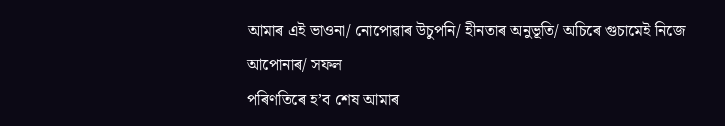আমাৰ এই ভাওনা/ নোপোৱাৰ উচুপনি/ হীনতাৰ অনুভূতি/ অচিৰে গুচামেই নিজে আপোনাৰ/ সফল
পৰিণতিৰে হ’ব শেষ আমাৰ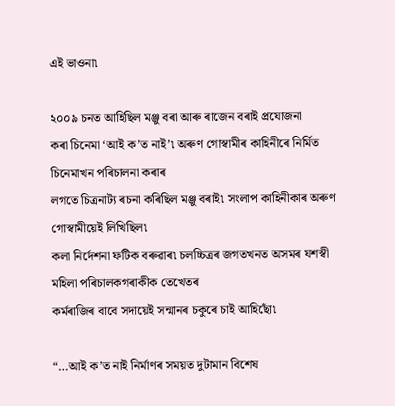এই ভাওনা৷

২০০৯ চনত আহিছিল মঞ্জু বৰা আৰু ৰাজেন বৰাই প্ৰযোজনা
কৰা চিনেমা ‘আই ক’ত নাই’৷ অৰুণ গোস্বামীৰ কাহিনীৰে নিৰ্মিত চিনেমাখন পৰিচালনা কৰাৰ
লগতে চিত্ৰনাট্য ৰচনা কৰিছিল মঞ্জু বৰাই৷ সংলাপ কাহিনীকাৰ অৰুণ গোস্বামীয়েই লিখিছিল৷
কলা নিৰ্দেশনা ফটিক বৰুৱাৰ৷ চলচ্চিত্ৰৰ জগতখনত অসমৰ যশস্বী মহিলা পৰিচালকগৰাকীক তেখেতৰ
কৰ্মৰাজিৰ বাবে সদায়েই সন্মানৰ চকুৰে চাই আহিছোঁ৷

“…আই ক’ত নাই নিৰ্মাণৰ সময়ত দুটামান বিশেষ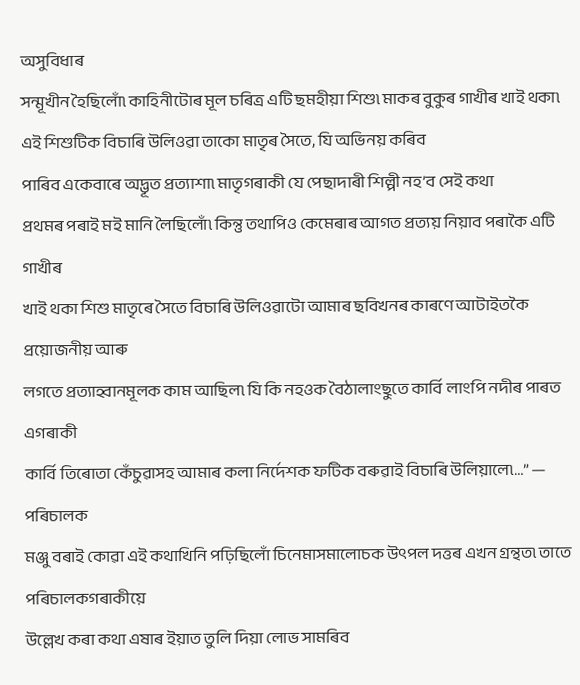অসুবিধাৰ
সন্মূখীন হৈছিলোঁ৷ কাহিনীটোৰ মূল চৰিত্ৰ এটি ছমহীয়া শিশু৷ মাকৰ বুকুৰ গাখীৰ খাই থকা৷
এই শিশুটিক বিচাৰি উলিওৱা তাকো মাতৃৰ সৈতে, যি অভিনয় কৰিব
পাৰিব একেবাৰে অদ্ভূত প্ৰত্যাশা৷ মাতৃগৰাকী যে পেছাদাৰী শিল্পী নহ’ব সেই কথা
প্ৰথমৰ পৰাই মই মানি লৈছিলোঁ৷ কিন্তু তথাপিও কেমেৰাৰ আগত প্ৰত্যয় নিয়াব পৰাকৈ এটি গাখীৰ
খাই থকা শিশু মাতৃৰে সৈতে বিচাৰি উলিওৱাটো আমাৰ ছবিখনৰ কাৰণে আটাইতকৈ প্ৰয়োজনীয় আৰু
লগতে প্ৰত্যাহ্বানমূলক কাম আছিল৷ যি কি নহওক বৈঠালাংছুতে কাৰ্বি লাংপি নদীৰ পাৰত এগৰাকী
কাৰ্বি তিৰোতা কেঁচুৱাসহ আমাৰ কলা নিৰ্দেশক ফটিক বৰুৱাই বিচাৰি উলিয়ালে৷…” — পৰিচালক
মঞ্জু বৰাই কোৱা এই কথাখিনি পঢ়িছিলোঁ চিনেমাসমালোচক উৎপল দত্তৰ এখন গ্ৰন্থত৷ তাতে পৰিচালকগৰাকীয়ে
উল্লেখ কৰা কথা এষাৰ ইয়াত তুলি দিয়া লোভ সামৰিব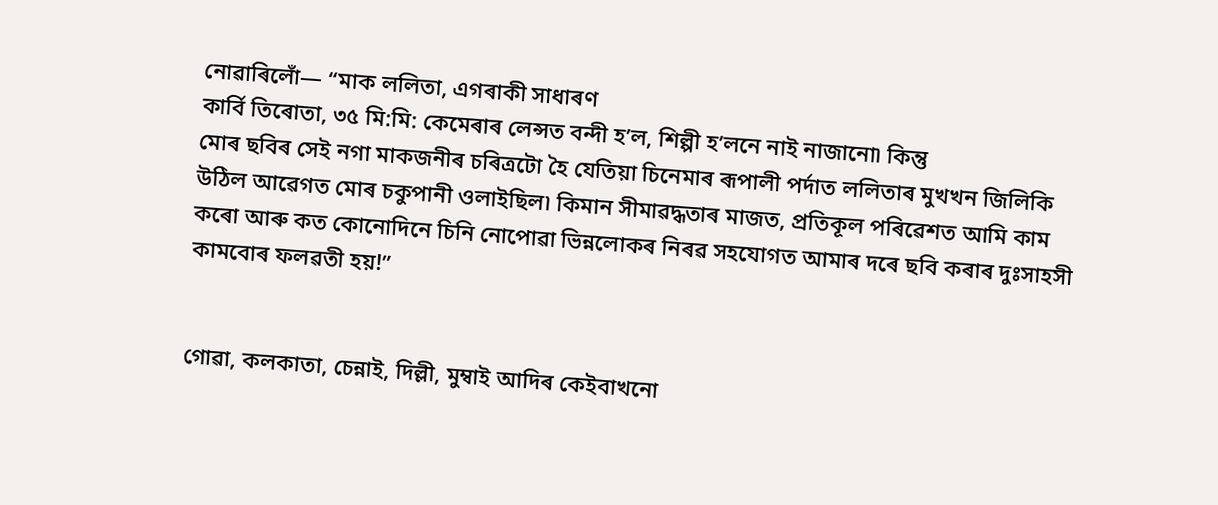নোৱাৰিলোঁ— “মাক ললিতা, এগৰাকী সাধাৰণ
কাৰ্বি তিৰোতা, ৩৫ মি:মি: কেমেৰাৰ লেন্সত বন্দী হ’ল, শিল্পী হ’লনে নাই নাজানো৷ কিন্তু
মোৰ ছবিৰ সেই নগা মাকজনীৰ চৰিত্ৰটো হৈ যেতিয়া চিনেমাৰ ৰূপালী পৰ্দাত ললিতাৰ মুখখন জিলিকি
উঠিল আৱেগত মোৰ চকুপানী ওলাইছিল৷ কিমান সীমাৱদ্ধতাৰ মাজত, প্ৰতিকূল পৰিৱেশত আমি কাম
কৰো আৰু কত কোনোদিনে চিনি নোপোৱা ভিন্নলোকৰ নিৰৱ সহযোগত আমাৰ দৰে ছবি কৰাৰ দুঃসাহসী
কামবোৰ ফলৱতী হয়!”


গোৱা, কলকাতা, চেন্নাই, দিল্লী, মুম্বাই আদিৰ কেইবাখনো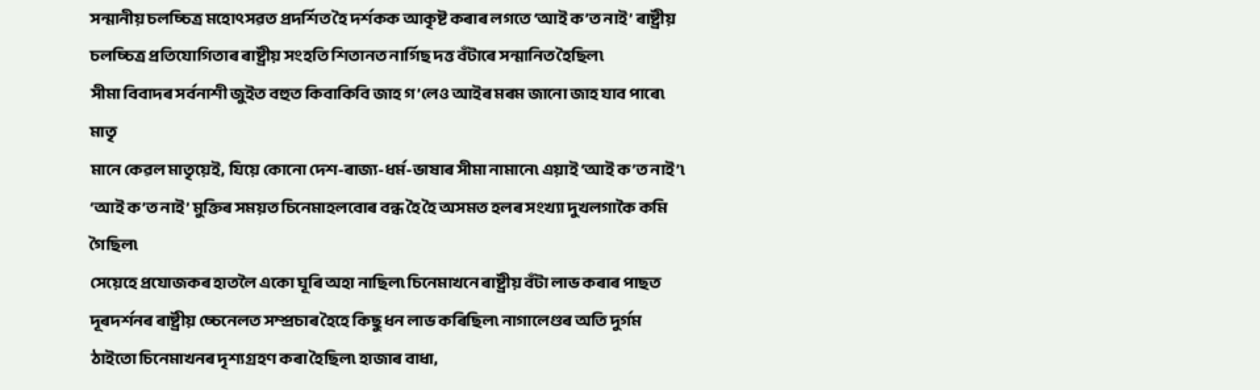সন্মানীয় চলচ্চিত্ৰ মহোৎসৱত প্ৰদৰ্শিত হৈ দৰ্শকক আকৃষ্ট কৰাৰ লগতে ‘আই ক’ত নাই’ ৰাষ্ট্ৰীয়
চলচ্চিত্ৰ প্ৰতিযোগিতাৰ ৰাষ্ট্ৰীয় সংহতি শিতানত নাৰ্গিছ দত্ত বঁটাৰে সন্মানিত হৈছিল৷
সীমা বিবাদৰ সৰ্বনাশী জুইত বহুত কিবাকিবি জাহ গ’লেও আইৰ মৰম জানো জাহ যাব পাৰে৷ মাতৃ
মানে কেৱল মাতৃয়েই, যিয়ে কোনো দেশ-ৰাজ্য-ধৰ্ম-ভাষাৰ সীমা নামানে৷ এয়াই ‘আই ক’ত নাই’৷
‘আই ক’ত নাই’ মুক্তিৰ সময়ত চিনেমাহলবোৰ বন্ধ হৈ হৈ অসমত হলৰ সংখ্যা দুখলগাকৈ কমি গৈছিল৷
সেয়েহে প্ৰযোজকৰ হাতলৈ একো ঘূৰি অহা নাছিল৷ চিনেমাখনে ৰাষ্ট্ৰীয় বঁটা লাভ কৰাৰ পাছত
দূৰদৰ্শনৰ ৰাষ্ট্ৰীয় চ্চেনেলত সম্প্ৰচাৰ হৈহে কিছু ধন লাভ কৰিছিল৷ নাগালেণ্ডৰ অতি দুৰ্গম
ঠাইতো চিনেমাখনৰ দৃশ্যগ্ৰহণ কৰা হৈছিল৷ হাজাৰ বাধা,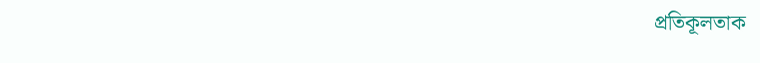প্ৰতিকূলতাক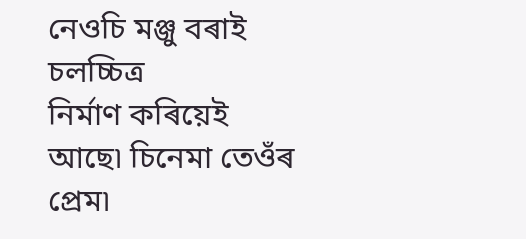নেওচি মঞ্জু বৰাই চলচ্চিত্ৰ
নিৰ্মাণ কৰিয়েই আছে৷ চিনেমা তেওঁৰ প্ৰেম৷